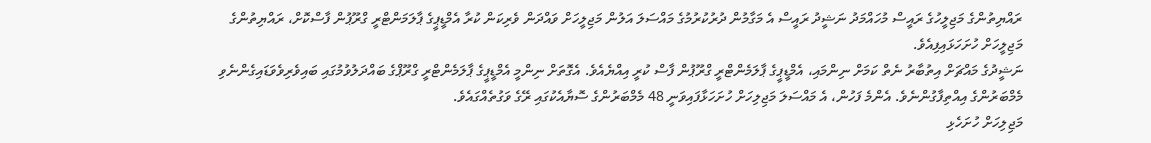ރައްޔިތުންގެ މަޖިލީހުގެ ރައީސް މުހައްމަދު ނަޝީދު ރައީސް އެ މަގާމުން ދުރުކުރުމުގެ މައްސަލަ އަލުން މަޖިލީހަށް ވައްދަން ވެރިކަން ކުރާ އެމްޑީޕީގެ ޕާލަމަންޓްރީ ގްރޫޕުން ފާސްކޮށް، ރައްޔިތުންގެ މަޖިލީހަށް ހުށަހަޅައިފިއެވެ.
ނަޝީދުގެ މައްޗަށް އިތުބާރު ނެތް ކަމަށް ނިންމައި، އެމްޑީޕީގެ ޕާލަމެންޓްރީ ގްރޫޕުން ފާސް ކުރީ އިއްޔެއެވެ. އެގޮތަށް ނިންމީ އެމްޑީޕީގެ ޕާލަމެންޓްރީ ގްރޫޕްގެ ބައްދަލުވުމުގައި ބައިވެރިވެވަޑައިގެންނެވި މެމްބަރުންގެ އިއްތިފާގުންނެވެ. އެންމެ ފަހުން، އެ މައްސަލަ މަޖިލިހަށް ހުށަހަޅާފައިވަނީ 48 މެމްބަރުންގެ ސޮޔާއެކުގައި ރޭގެ ވަގުތެއްގައެވެ.
މަޖިލިހަށް ހުށަހެޅި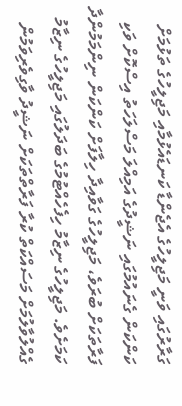ގަރާރުގައި ވަނީ މަޖިލީހުގެ އެޖެންޑާ ކަނޑައެޅުމާއި މަޖިލީހުގެ ތަޅުމަށް ކަންކަން ގެނައުމުގައި ނަޝީދުގެ އަމިއްލަ މަސްލަހަތު އިސްކޮށް ވަކި ފަރާތަކަށް ބުރަވެ، މަޖިލީހުގެ ގަވާއިދާ ހިލާފަށް ކަންކަން ނިންމަމުންދާ ކަމަށެވެ. މަޖިލީހުގެ ނިޒާމު ހިފެހެއްޓުމުގެ ބަދަލުގައި މަޖިލީހުގެ ނިޒާމު ގެއްލުވާލުމަށް މަސައްކަތް ކުރާ ފަރާތްތަކަށް ނަޝީދު ވާގިވެރިވަމުން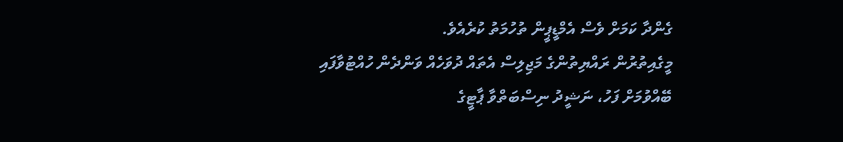ގެންދާ ކަމަށް ވެސް އެމްޑީޕީން ތުހުމަތު ކުރެއެވެ.
މީގެއިތުރުން ރައްޔިތުންގެ މަޖިލިސް އެތައް ދުވަހެއް ވަންދެން ހުއްޓުވާފައި ބޭއްވުމަށް ފަހު، ނަޝީދު ނިސްބަތްވާ ޕާޓީގެ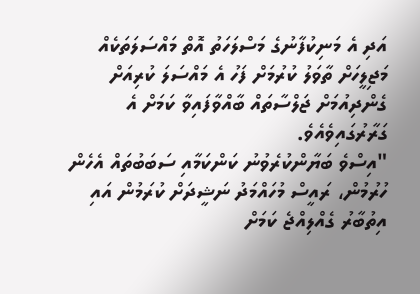އަދި އެ މަނިކުފާނުގެ މަސްލަހަތު އޮތް މައްސަލަތަކެއް މަޖިލީހަށް ތާވަލު ކުރުމަށް ފަހު އެ މައްސަލަ ކުރިއަށް ގެންދިއުމަށް ޖަލްސާތައް ބާއްވާފައިވާ ކަމަށް އެ ގަރާރުގައިވެއެވެ.
"އިސްވެ ބަޔާންކުރެވުނު ކަންކަމާއި ސަބަބުތައް އެހެން ހުރުމުން، ރައީސް މުހައްމަދު ނަޝީދަށް ކުރަމުން އައި އިތުބާރު ގެއްލިއްޖެ ކަމަށް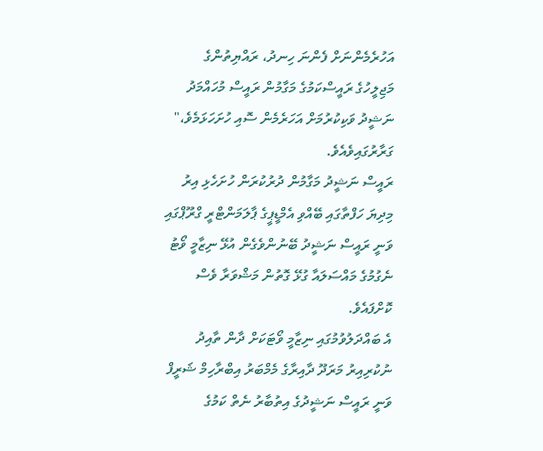އަހުރެމެންނަށް ފެންނަ ހިނދު، ރައްޔިތުންގެ މަޖިލީހުގެ ރައީސްކަމުގެ މަގާމުން ރައީސް މުހައްމަދު ނަޝީދު ވަކިކުރުމަށް އަހަރެމެން ސޮއި ހުށަހަޅަމެވެ،" ގަރާރުގައިވެއެވެ.
ރައީސް ނަޝީދު މަގާމުން ދުރުކުރަން ހުށަހެޅި އިރު މިދިޔަ ހަފްތާގައި ބޭއްވި އެމްޑީޕީގެ ޕާލަމަންޓްރީ ގްރޫޕްގައި ވަނީ ރައީސް ނަޝީދު ބޭނުންވެގެން އުޅޭ ނިޒާމީ ވޯޓު ނެގުމުގެ މައްސަލައާ ގުޅޭ ގޮތުން މަޝްވަރާ ވެސް ކޮށްފައެވެ.
އެ ބައްދަލުވުމުގައި ނިޒާމީ ވޯޓަކަށް ދާން ތާއިދު ނުކުރިއިރު މަރަދޫ ދާއިރާގެ މެމްބަރު އިބްރާހިމް ޝަރީފް ވަނީ ރައީސް ނަޝީދުގެ އިތުބާރު ނެތް ކަމުގެ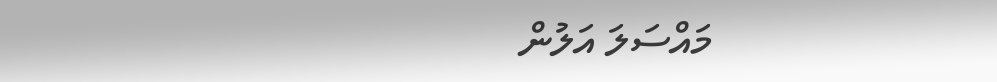މައްސަލަ އަލުން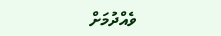ވެއްދުމަށް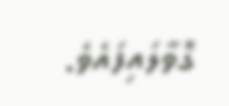ގޮވާލައިފައެވެ.